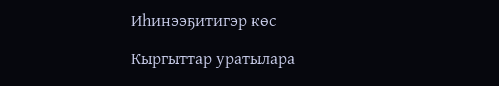Иһинээҕитигэр көс

Кыргыттар уратылара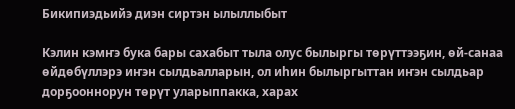Бикипиэдьийэ диэн сиртэн ылыллыбыт

Кэлин кэмҥэ бука бары сахабыт тыла олус былыргы төрүттээҕин, өй-санаа өйдөбүллэрэ иҥэн сылдьалларын, ол иһин былыргыттан иҥэн сылдьар дорҕооннорун төрүт уларыппакка, харах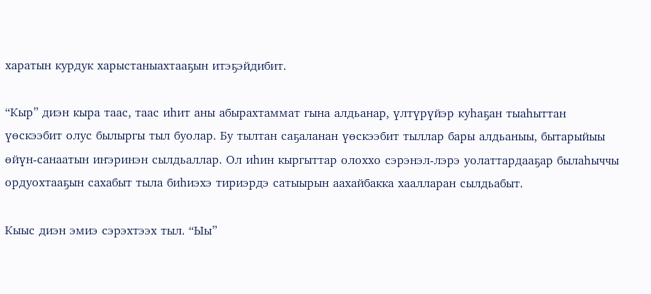харатын курдук харыстаныахтааҕын итэҕэйдибит.

“Кыр” диэн кыра таас, таас иһит аны абырахтаммат гына алдьанар, үлтүрүйэр куһаҕан тыаһыттан үөскээбит олус былыргы тыл буолар. Бу тылтан саҕаланан үөскээбит тыллар бары алдьаныы, бытарыйыы өйүн-санаатын иҥэринэн сылдьаллар. Ол иһин кыргыттар олоххо сэрэнэл-лэрэ уолаттардааҕар былаһыччы ордуохтааҕын сахабыт тыла биһиэхэ тириэрдэ сатыырын аахайбакка хаалларан сылдьабыт.

Кыыс диэн эмиэ сэрэхтээх тыл. “Ыы”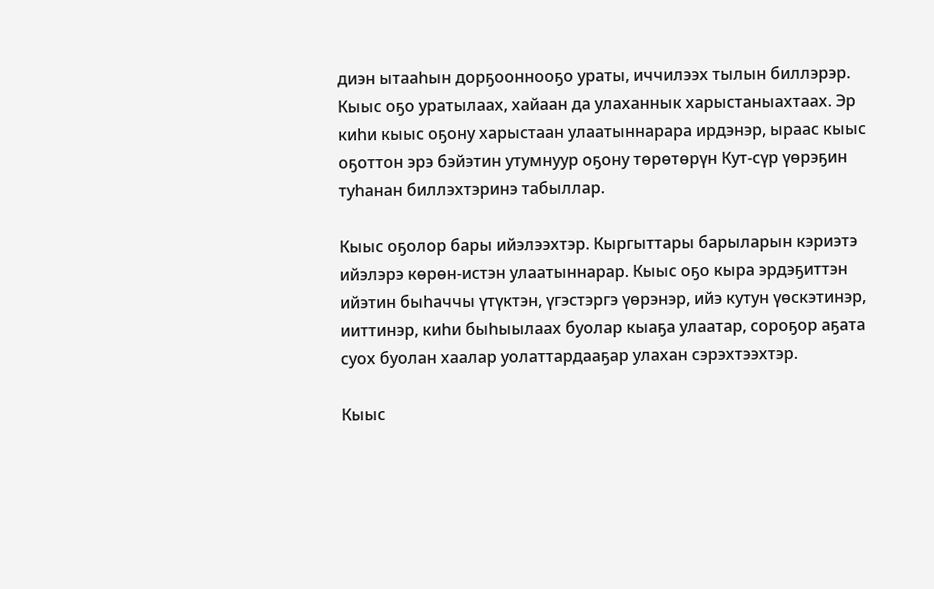диэн ытааһын дорҕооннооҕо ураты, иччилээх тылын биллэрэр. Кыыс оҕо уратылаах, хайаан да улаханнык харыстаныахтаах. Эр киһи кыыс оҕону харыстаан улаатыннарара ирдэнэр, ыраас кыыс оҕоттон эрэ бэйэтин утумнуур оҕону төрөтөрүн Кут-сүр үөрэҕин туһанан биллэхтэринэ табыллар.

Кыыс оҕолор бары ийэлээхтэр. Кыргыттары барыларын кэриэтэ ийэлэрэ көрөн-истэн улаатыннарар. Кыыс оҕо кыра эрдэҕиттэн ийэтин быһаччы үтүктэн, үгэстэргэ үөрэнэр, ийэ кутун үөскэтинэр, ииттинэр, киһи быһыылаах буолар кыаҕа улаатар, сороҕор аҕата суох буолан хаалар уолаттардааҕар улахан сэрэхтээхтэр.

Кыыс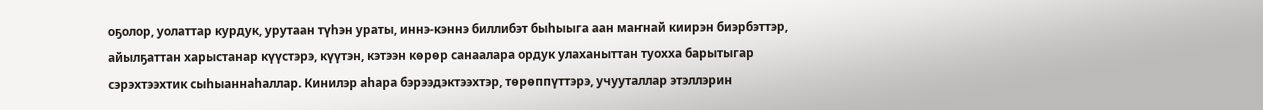оҕолор, уолаттар курдук, урутаан түһэн ураты, иннэ-кэннэ биллибэт быһыыга аан маҥнай киирэн биэрбэттэр, айылҕаттан харыстанар күүстэрэ, күүтэн, кэтээн көрөр санаалара ордук улаханыттан туохха барытыгар сэрэхтээхтик сыһыаннаһаллар. Кинилэр аһара бэрээдэктээхтэр, төрөппүттэрэ, учууталлар этэллэрин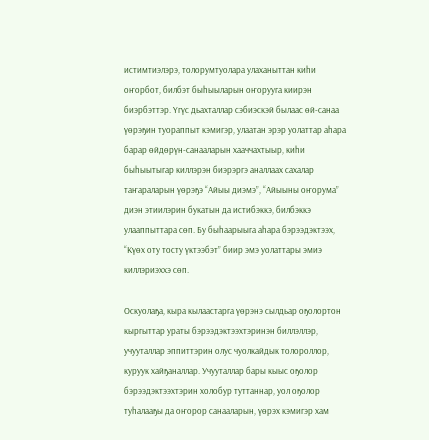истимтиэлэрэ, толорумтуолара улаханыттан киһи оҥорбот, билбэт быһыыларын оҥорууга киирэн биэрбэттэр. Үгүс дьахталлар сэбиэскэй былаас өй-санаа үөрэҕин туораппыт кэмигэр, улаатан эрэр уолаттар аһара барар өйдөрүн-санааларын хааччахтыыр, киһи быһыытыгар киллэрэн биэрэргэ аналлаах сахалар таҥараларын үөрэҕэ “Айыы диэмэ”, “Айыыны оҥорума” диэн этиилэрин букатын да истибэккэ, билбэккэ улааппыттара сөп. Бу быһаарыыга аһара бэрээдэктээх, “Күөх оту тосту үктээбэт” биир эмэ уолаттары эмиэ киллэриэххэ сөп.

Оскуолаҕа, кыра кылаастарга үөрэнэ сылдьар оҕолортон кыргыттар ураты бэрээдэктээхтэринэн биллэллэр, учууталлар эппиттэрин олус чуолкайдык толороллор, куруук хайҕаналлар. Учууталлар бары кыыс оҕолор бэрээдэктээхтэрин холобур туттаннар, уол оҕолор туһалааҕы да оҥорор санааларын, үөрэх кэмигэр хам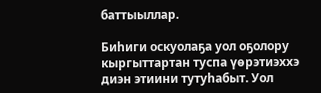баттыыллар.

Биһиги оскуолаҕа уол оҕолору кыргыттартан туспа үөрэтиэххэ диэн этиини тутуһабыт. Уол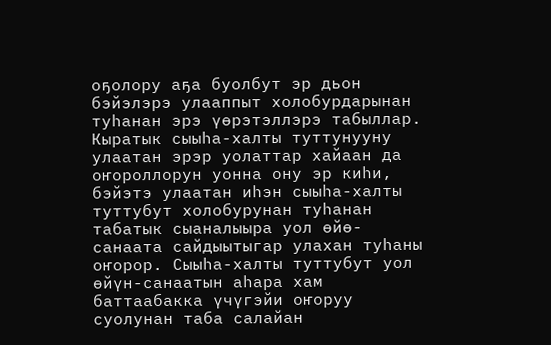оҕолору аҕа буолбут эр дьон бэйэлэрэ улааппыт холобурдарынан туһанан эрэ үөрэтэллэрэ табыллар. Кыратык сыыһа-халты туттунууну улаатан эрэр уолаттар хайаан да оҥороллорун уонна ону эр киһи, бэйэтэ улаатан иһэн сыыһа-халты туттубут холобурунан туһанан табатык сыаналыыра уол өйө-санаата сайдыытыгар улахан туһаны оҥорор. Сыыһа-халты туттубут уол өйүн-санаатын аһара хам баттаабакка үчүгэйи оҥоруу суолунан таба салайан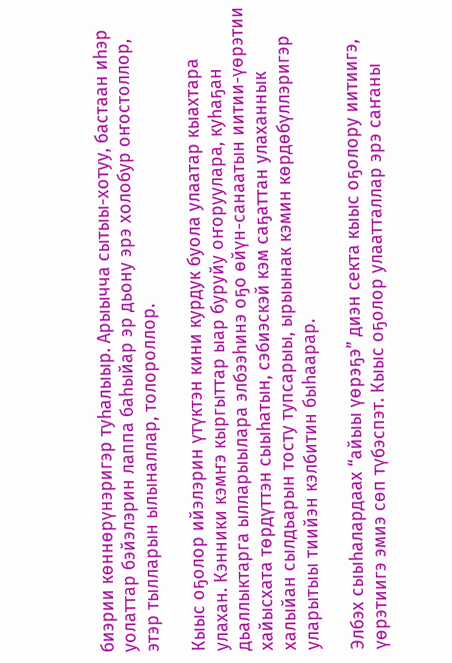биэрии көннөрүнэригэр туһалыыр. Арыычча сытыы-хотуу, бастаан иһэр уолаттар бэйэлэрин лаппа баһыйар эр дьону эрэ холобур оҥостоллор, этэр тылларын ылыналлар, толороллор.

Кыыс оҕолор ийэлэрин үтүктэн кини курдук буола улаатар кыахтара улахан. Кэнники кэмҥэ кыргыттар ыар буруйу оҥоруулара, куһаҕан дьаллыктарга ылларыылара элбээһинэ оҕо өйүн-санаатын иитии-үөрэтии хайысхата төрдүттэн сыыһатын, сэбиэскэй кэм саҕаттан улаханнык халыйан сылдьарын тосту тупсарыы, ырыынак кэмин көрдөбүллэригэр уларытыы тиийэн кэлбитин быһаарар.

Элбэх сыыһалардаах “айыы үөрэҕэ” диэн секта кыыс оҕолору иитиигэ, үөрэтиигэ эмиэ сөп түбэспэт. Кыыс оҕолор улаатталлар эрэ саҥаны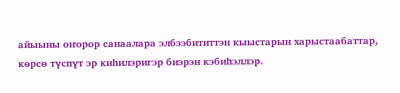айыыны оҥорор санаалара элбээбититтэн кыыстарын харыстаабаттар, көрсө түспүт эр киһилэригэр биэрэн кэбиһэллэр.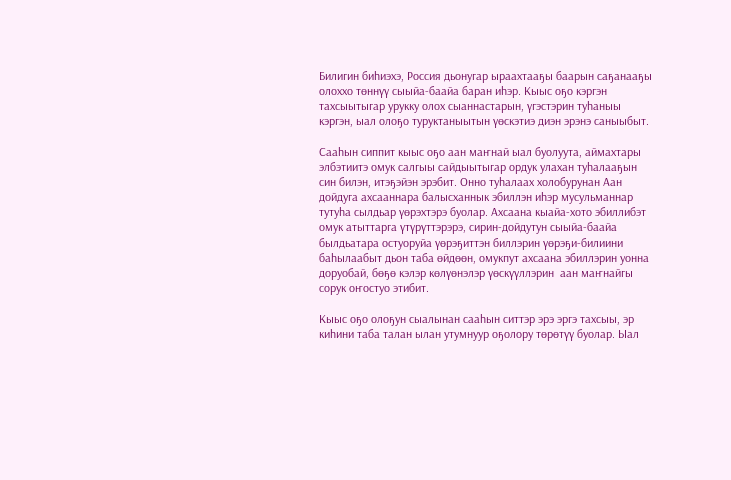Билигин биһиэхэ, Россия дьонугар ыраахтааҕы баарын саҕанааҕы олоххо төннүү сыыйа-баайа баран иһэр. Кыыс оҕо кэргэн тахсыытыгар урукку олох сыаннастарын, үгэстэрин туһаныы кэргэн, ыал олоҕо туруктаныытын үөскэтиэ диэн эрэнэ саныыбыт.

Сааһын сиппит кыыс оҕо аан маҥнай ыал буолуута, аймахтары элбэтиитэ омук салгыы сайдыытыгар ордук улахан туһалааҕын син билэн, итэҕэйэн эрэбит. Онно туһалаах холобурунан Аан дойдуга ахсааннара балысханнык эбиллэн иһэр мусульманнар тутуһа сылдьар үөрэхтэрэ буолар. Ахсаана кыайа-хото эбиллибэт омук атыттарга үтүрүттэрэрэ, сирин-дойдутун сыыйа-баайа былдьатара остуоруйа үөрэҕиттэн биллэрин үөрэҕи-билиини баһылаабыт дьон таба өйдөөн, омукпут ахсаана эбиллэрин уонна доруобай, бөҕө кэлэр көлүөнэлэр үөскүүллэрин  аан маҥнайгы сорук оҥостуо этибит.

Кыыс оҕо олоҕун сыалынан сааһын ситтэр эрэ эргэ тахсыы, эр киһини таба талан ылан утумнуур оҕолору төрөтүү буолар. Ыал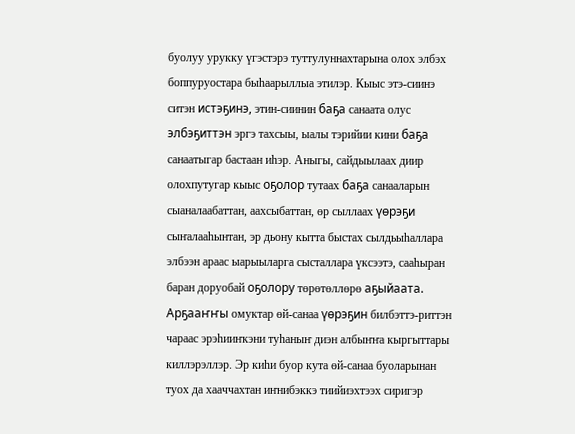буолуу урукку үгэстэрэ туттулуннахтарына олох элбэх боппуруостара быһаарыллыа этилэр. Кыыс этэ-сиинэ ситэн истэҕинэ, этин-сиинин баҕа санаата олус элбэҕиттэн эргэ тахсыы, ыалы тэрийии кини баҕа санаатыгар бастаан иһэр. Аныгы, сайдыылаах диир олохпутугар кыыс оҕолор тутаах баҕа санааларын сыаналаабаттан, аахсыбаттан, өр сыллаах үөрэҕи сыҥалааһынтан, эр дьону кытта быстах сылдьыһаллара элбээн араас ыарыыларга сысталлара үксээтэ, сааһыран баран доруобай оҕолору төрөтөллөрө аҕыйаата. Арҕааҥҥы омуктар өй-санаа үөрэҕин билбэттэ-риттэн чараас эрэһииҥкэни туһаныҥ диэн албыҥҥа кыргыттары киллэрэллэр. Эр киһи буор кута өй-санаа буоларынан туох да хааччахтан иҥнибэккэ тиийиэхтээх сиригэр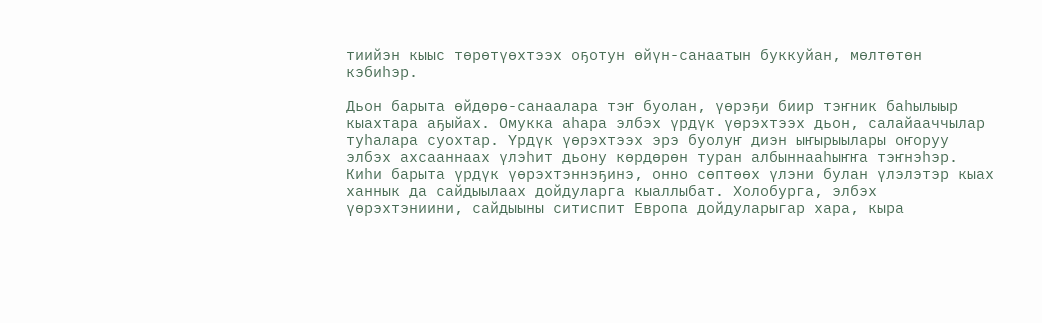тиийэн кыыс төрөтүөхтээх оҕотун өйүн-санаатын буккуйан, мөлтөтөн кэбиһэр.

Дьон барыта өйдөрө-санаалара тэҥ буолан, үөрэҕи биир тэҥник баһылыыр кыахтара аҕыйах. Омукка аһара элбэх үрдүк үөрэхтээх дьон, салайааччылар туһалара суохтар. Үрдүк үөрэхтээх эрэ буолуҥ диэн ыҥырыылары оҥоруу элбэх ахсааннаах үлэһит дьону көрдөрөн туран албыннааһыҥҥа тэҥнэһэр. Киһи барыта үрдүк үөрэхтэннэҕинэ, онно сөптөөх үлэни булан үлэлэтэр кыах ханнык да сайдыылаах дойдуларга кыаллыбат. Холобурга, элбэх үөрэхтэниини, сайдыыны ситиспит Европа дойдуларыгар хара, кыра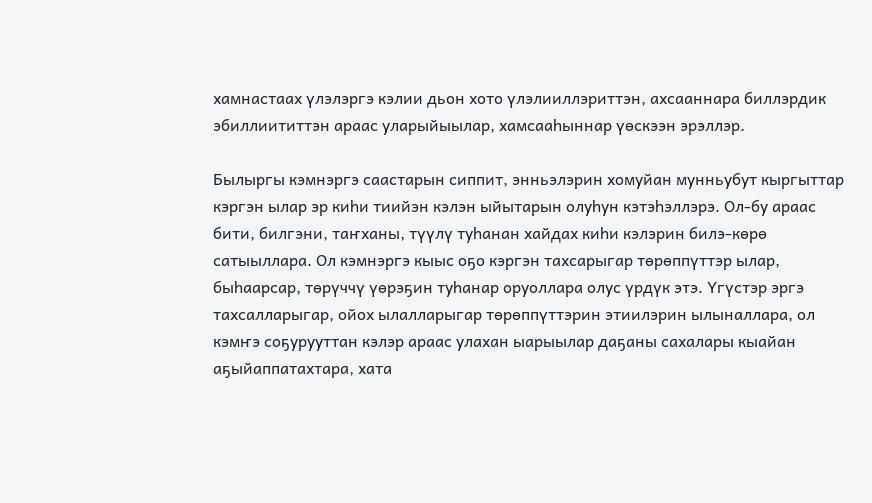хамнастаах үлэлэргэ кэлии дьон хото үлэлииллэриттэн, ахсааннара биллэрдик эбиллиититтэн араас уларыйыылар, хамсааһыннар үөскээн эрэллэр.

Былыргы кэмнэргэ саастарын сиппит, энньэлэрин хомуйан мунньубут кыргыттар кэргэн ылар эр киһи тиийэн кэлэн ыйытарын олуһун кэтэһэллэрэ. Ол-бу араас бити, билгэни, таҥханы, түүлү туһанан хайдах киһи кэлэрин билэ-көрө сатыыллара. Ол кэмнэргэ кыыс оҕо кэргэн тахсарыгар төрөппүттэр ылар, быһаарсар, төрүччү үөрэҕин туһанар оруоллара олус үрдүк этэ. Үгүстэр эргэ тахсалларыгар, ойох ылалларыгар төрөппүттэрин этиилэрин ылыналлара, ол кэмҥэ соҕурууттан кэлэр араас улахан ыарыылар даҕаны сахалары кыайан аҕыйаппатахтара, хата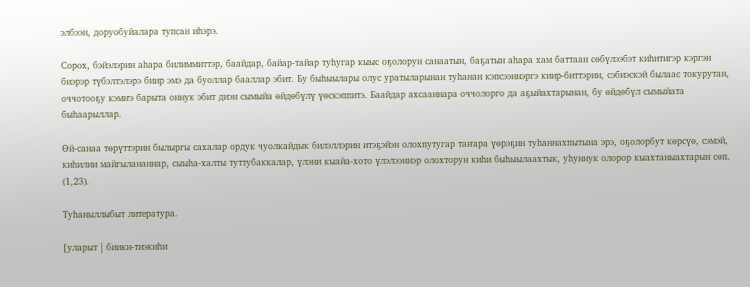элбээн, доруобуйалара тупсан иһэрэ.

Сорох, бэйэлэрин аһара билиммиттэр, баайдар, байар-тайар туһугар кыыс оҕолорун санаатын, баҕатын аһара хам баттаан сөбүлээбэт киһитигэр кэргэн биэрэр түбэлтэлэрэ биир эмэ да буоллар бааллар эбит. Бу быһыылары олус уратыларынан туһанан кэпсээннэргэ киир-биттэрин, сэбиэскэй былаас токурутан, оччотооҕу кэмҥэ барыта оннук эбит диэн сымыйа өйдөбүлү үөскэппитэ. Баайдар ахсааннара оччолорго да аҕыйахтарынан, бу өйдөбүл сымыйата быһаарыллар.

Өй-санаа төрүттэрин былыргы сахалар ордук чуолкайдык билэллэрин итэҕэйэн олохпутугар таҥара үөрэҕин туһаннахпытына эрэ, оҕолорбут көрсүө, сэмэй, киһилии майгылананнар, сыыһа-халты туттубаккалар, үлэни кыайа-хото үлэлээннэр олохторун киһи быһыылаахтык, уһуннук олорор кыахтаныахтарын сөп. (1,23).

Туһаныллыбыт литература.

[уларыт | биики-тиэкиһи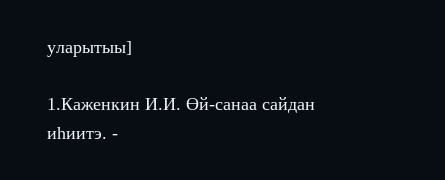уларытыы]

1.Каженкин И.И. Өй-санаа сайдан иһиитэ. -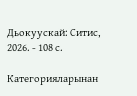Дьокуускай: Ситис, 2026. - 108 с.

Категорияларынан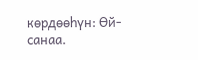көрдөөһүн: Өй-санаа.